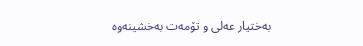به‌ختیار عه‌لی‌ و تۆمه‌ت به‌خشینه‌وه‌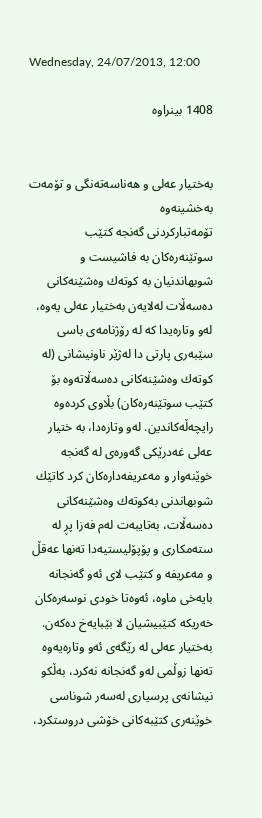Wednesday, 24/07/2013, 12:00

1408 بینراوە


به‌ختیار عه‌لی‌ و هه‌ناسه‌ته‌نگی‌ و تۆمه‌ت به‌خشینه‌وه
تۆمه‌تباركردنی‌ گه‌نجه‌ كتێب سوتێنه‌ره‌كان به‌ فاشیست و شوبهاندنیان به‌ كوته‌ك وه‌شێنه‌كانی‌ ده‌سه‌ڵات له‌لایه‌ن به‌ختیار عه‌لی یه‌وه‌، له‌و وتاره‌یدا كه‌ له‌ رۆژنامه‌ی‌ باسی‌ سێبه‌ری‌ پارتی‌ دا له‌ژێر ناونیشانی‌ (له‌ كوته‌ك وه‌شێنه‌كانی‌ ده‌سه‌ڵاته‌وه‌ بۆ كتێب سوتێنه‌ره‌كان) بڵاوی‌ كرده‌وه‌ رایچه‌ڵه‌كاندین. له‌و وتاره‌دا، به‌ ختیار عه‌لی‌ غه‌درێكی‌ گه‌وره‌ی‌ له‌ گه‌نجه‌ خوێنه‌وار و مه‌عریفه‌داره‌كان كرد كاتێك شوبهاندنی‌ به‌كوته‌ك وه‌شێنه‌كانی‌ ده‌سه‌ڵات، به‌تایبه‌ت له‌م فه‌زا پڕ له‌ سته‌مكاری‌ و پۆپۆلیستیه‌دا ته‌نها عه‌قڵ و مه‌عریفه‌ و كتێب لای‌ ئه‌و گه‌نجانه‌ بایه‌خی‌ ماوه‌، ئه‌وه‌تا خودی‌ نوسه‌ره‌كان خه‌ریكه‌ كتێبیشیان لا بێبایه‌خ ده‌كه‌ن.
به‌ختیار عه‌لی‌ له‌ رێگه‌ی‌ ئه‌و وتاره‌یه‌وه‌ ته‌نها زوڵمی‌ له‌و گه‌نجانه‌ نه‌كرد، به‌ڵكو نیشانه‌ی‌ پرسیاری‌ له‌سه‌ر شوناسی‌ خوێنه‌ری‌ كتێبه‌كانی‌ خۆشی‌ دروستكرد،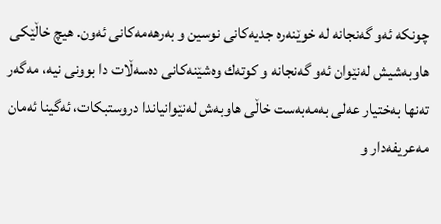چونكه‌ ئه‌و گه‌نجانه‌ له‌ خوێنه‌ره‌ جدیه‌كانی‌ نوسین و به‌رهه‌مه‌كانی‌ ئه‌ون. هیچ خاڵێكی‌ هاوبه‌شیش له‌نێوان ئه‌و گه‌نجانه‌ و كوته‌ك وه‌شێنه‌كانی‌ ده‌سه‌ڵات دا بوونی‌ نیه‌، مه‌گه‌ر ته‌نها به‌ختیار عه‌لی‌ به‌مه‌به‌ست خاڵی‌ هاوبه‌ش له‌نێوانیاندا دروستبكات، ئه‌گینا ئه‌مان مه‌عریفه‌دار و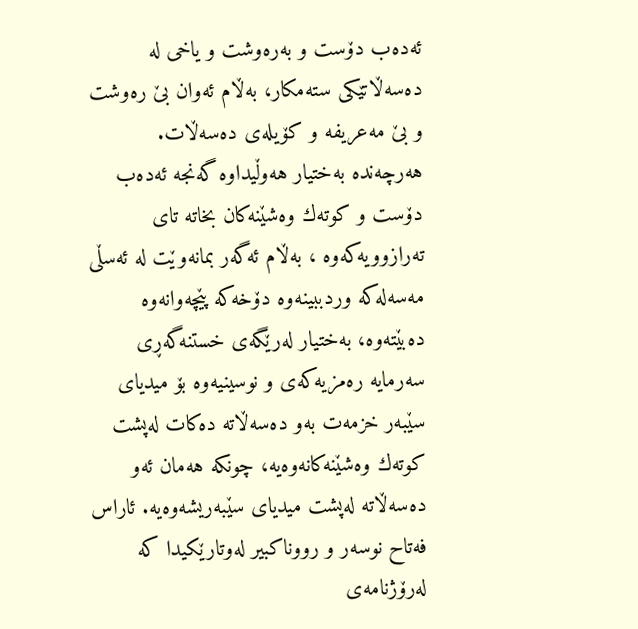ئه‌ده‌ب دۆست و به‌ره‌وشت و یاخی‌ له‌ ده‌سه‌ڵاتێكی‌ سته‌مكار، به‌ڵام ئه‌وان بێ ره‌وشت و بێ مه‌عریفه‌ و كۆیله‌ی‌ ده‌سه‌ڵات.
هه‌رچه‌نده‌ به‌ختیار هه‌وڵیداوه‌ گه‌نجه‌ ئه‌ده‌ب دۆست و كوته‌ك وه‌شێنه‌كان بخاته‌ تای‌ ته‌رازوویه‌كه‌وه‌ ، به‌ڵام ئه‌گه‌ر بمانه‌وێت له‌ ئه‌سڵی‌ مه‌سه‌له‌كه‌ وردببینه‌وه‌ دۆخه‌كه‌ پێچه‌وانه‌وه‌ ده‌بێته‌وه‌، به‌ختیار له‌رێگه‌ی‌ خستنه‌گه‌ڕی‌ سه‌رمایه‌ ره‌مزیه‌كه‌ی‌ و نوسینیه‌وه‌ بۆ میدیای‌ سێبه‌ر خزمه‌ت به‌و ده‌سه‌ڵاته‌ ده‌كات له‌پشت كوته‌ك وه‌شێنه‌كانه‌وه‌یه‌، چونكه‌ هه‌مان ئه‌و ده‌سه‌ڵاته‌ له‌پشت میدیای‌ سێبه‌ریشه‌وه‌یه‌. ئاراس فه‌تاح نوسه‌ر و رووناكبیر له‌وتارێكیدا كه‌ له‌رۆژنامه‌ی‌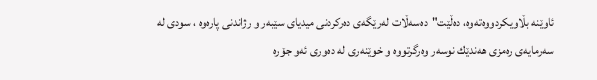ئاوێنه‌ بڵاویكردووه‌ته‌وه‌، ده‌ڵێت"ده‌سه‌ڵات له‌رێگه‌ی‌ ده‌ركردنی‌ میدیای‌ سێبه‌ر و رژاندنی‌ پاره‌وه‌ ، سودی‌ له‌ سه‌رمایه‌ی‌ ره‌مزی‌ هه‌ندێك نوسه‌ر وه‌رگرتووه‌ و خوێنه‌ری‌ له‌ ده‌وری‌ ئه‌و جۆره‌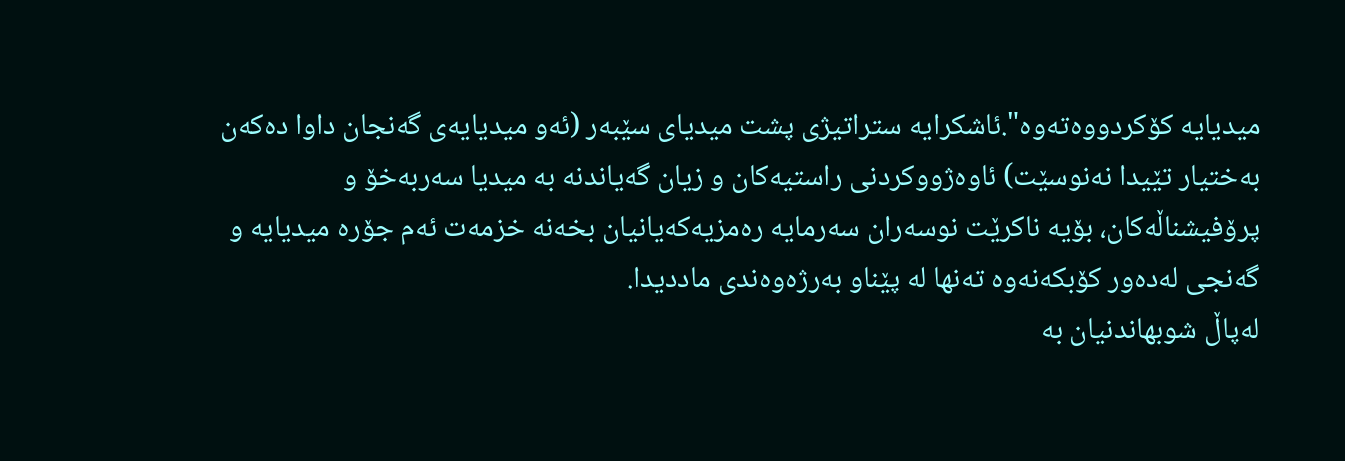میدیایه‌ كۆكردووه‌ته‌وه‌".ئاشكرایه‌ ستراتیژی‌ پشت میدیای‌ سێبه‌ر (ئه‌و میدیایه‌ی‌ گه‌نجان داوا ده‌كه‌ن به‌ختیار تێیدا نه‌نوسێت) ئاوه‌ژووكردنی‌ راستیه‌كان و زیان گه‌یاندنه‌ به‌ میدیا سه‌ربه‌خۆ و پرۆفیشناڵه‌كان، بۆیه‌ ناكرێت نوسه‌ران سه‌رمایه‌ ره‌مزیه‌كه‌یانیان بخه‌نه‌ خزمه‌ت ئه‌م جۆره‌ میدیایه‌ و گه‌نجی‌ له‌ده‌ور كۆبكه‌نه‌وه‌ ته‌نها له‌ پێناو به‌رژه‌وه‌ندی‌ ماددیدا.
له‌پاڵ شوبهاندنیان به‌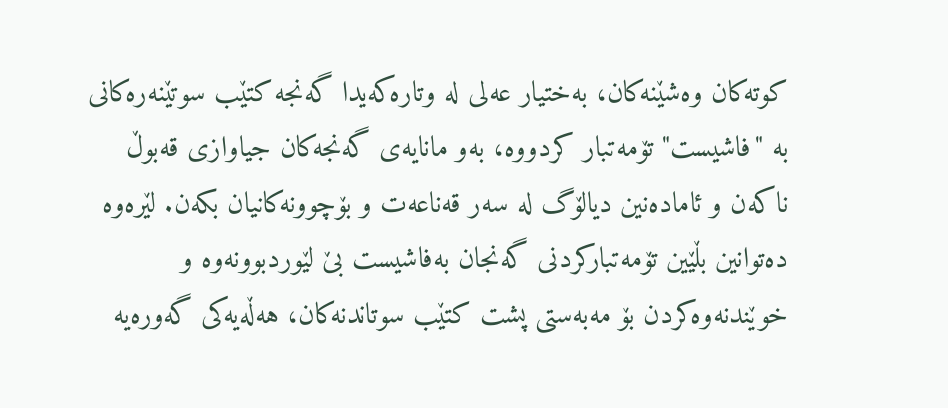كوته‌كان وه‌شێنه‌كان، به‌ختیار عه‌لی‌ له‌ وتاره‌كه‌یدا گه‌نجه‌ كتێب سوتێنه‌ره‌كانی‌ به‌ "فاشیست"تۆمه‌تبار كردووه‌، به‌و مانایه‌ی‌ گه‌نجه‌كان جیاوازی‌ قه‌بوڵ ناكه‌ن و ئاماده‌نین دیالۆگ له‌ سه‌ر قه‌ناعه‌ت و بۆچوونه‌كانیان بكه‌ن. لێره‌وه‌ ده‌توانین بڵێین تۆمه‌تباركردنی‌ گه‌نجان به‌فاشیست بێ لێوردبوونه‌وه‌ و خوێندنه‌وه‌كردن بۆ مه‌به‌ستی‌ پشت كتێب سوتاندنه‌كان، هه‌ڵه‌یه‌كی‌ گه‌وره‌یه‌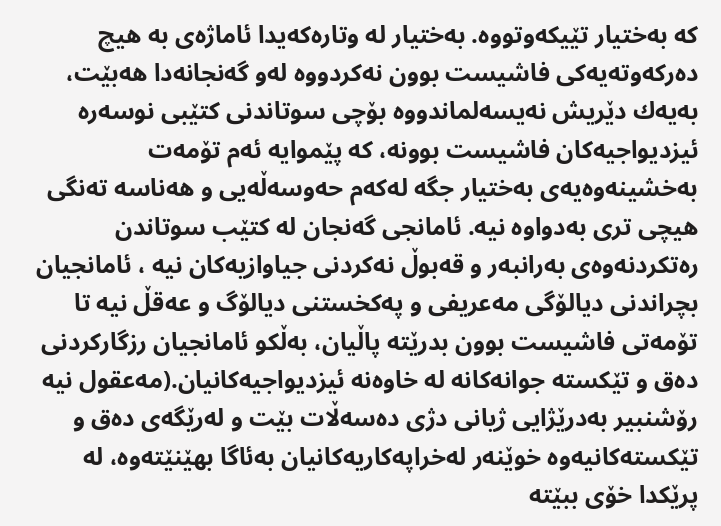كه‌ به‌ختیار تێیكه‌وتووه‌. به‌ختیار له‌ وتاره‌كه‌یدا ئاماژه‌ی‌ به‌ هیچ ده‌ركه‌وته‌یه‌كی‌ فاشیست بوون نه‌كردووه‌ له‌و گه‌نجانه‌دا هه‌بێت، به‌یه‌ك دێریش نه‌یسه‌لماندووه‌ بۆچی‌ سوتاندنی‌ كتێبی‌ نوسه‌ره‌ ئیزدیواجیه‌كان فاشیست بوونه‌، كه‌ پێموایه‌ ئه‌م تۆمه‌ت به‌خشینه‌وه‌یه‌ی‌ به‌ختیار جگه‌ له‌كه‌م حه‌وسه‌ڵه‌یی‌ و هه‌ناسه‌ ته‌نگی‌ هیچی‌ تری‌ به‌دواوه‌ نیه‌. ئامانجی‌ گه‌نجان له‌ كتێب سوتاندن ره‌تكردنه‌وه‌ی‌ به‌رانبه‌ر و قه‌بوڵ نه‌كردنی‌ جیاوازیه‌كان نیه‌ ، ئامانجیان بچراندنی‌ دیالۆگی‌ مه‌عریفی‌ و په‌كخستنی‌ دیالۆگ و عه‌قڵ نیه‌ تا تۆمه‌تی‌ فاشیست بوون بدرێته‌ پاڵیان، به‌ڵكو ئامانجیان رزگاركردنی‌ ده‌ق و تێكسته‌ جوانه‌كانه‌ له‌ خاوه‌نه‌ ئیزدیواجیه‌كانیان.(مه‌عقول نیه‌ رۆشنبیر به‌درێژایی‌ ژیانی‌ دژی‌ ده‌سه‌ڵات بێت و له‌رێگه‌ی‌ ده‌ق و تێكسته‌كانیه‌وه‌ خوێنه‌ر له‌خراپه‌كاریه‌كانیان به‌ئاگا بهێنێته‌وه‌، له‌ پرێكدا خۆی‌ ببێته‌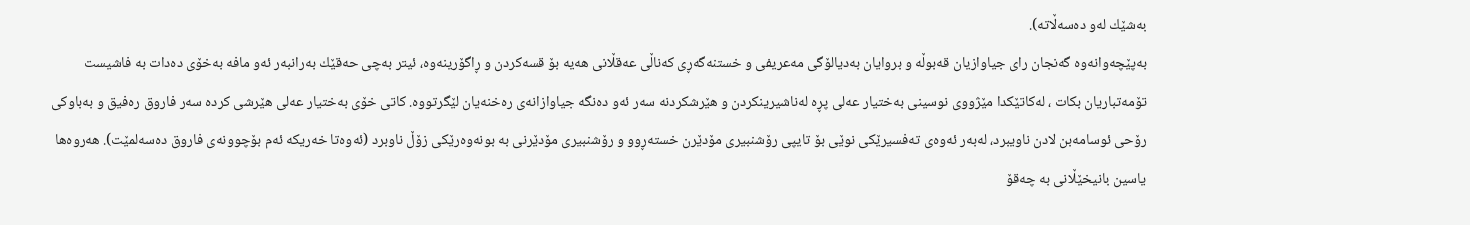به‌شێك له‌و ده‌سه‌ڵاته‌).
به‌پێچه‌وانه‌وه‌ گه‌نجان رای‌ جیاوازیان قه‌بوڵه‌ و بروایان به‌دیالۆگی‌ مه‌عریفی‌ و خستنه‌گه‌ڕی‌ كه‌ناڵی‌ عه‌قڵانی‌ هه‌یه‌ بۆ قسه‌كردن و ڕاگۆرینه‌وه‌، ئیتر به‌چی‌ حه‌قێك به‌رانبه‌ر ئه‌و مافه‌ به‌خۆی‌ ده‌دات به‌ فاشیست تۆمه‌تباریان بكات ، له‌كاتێكدا مێژووی‌ نوسینی‌ به‌ختیار عه‌لی‌ پڕه‌ له‌ناشیرینكردن و هێرشكردنه‌ سه‌ر ئه‌و ده‌نگه‌ جیاوازانه‌ی‌ ره‌خنه‌یان لێگرتووه‌. كاتی‌ خۆی‌ به‌ختیار عه‌لی‌ هێرشی‌ كرده‌ سه‌ر فاروق ره‌فیق و به‌باوكی‌ رۆحی‌ ئوسامه‌بن لادن ناویبرد، له‌به‌ر ئه‌وه‌ی‌ ته‌فسیرێكی‌ نوێی‌ بۆ تایپی‌ رۆشنبیری‌ مۆدێرن خسته‌ڕوو و رۆشنبیری‌ مۆدێرنی‌ به‌ بونه‌وه‌رێكی‌ زۆڵ ناوبرد (ئه‌وه‌تا خه‌ریكه‌ ئه‌م بۆچوونه‌ی‌ فاروق ده‌سه‌لمێت). هه‌روه‌ها یاسین بانیخێڵانی‌ به‌ چه‌قۆ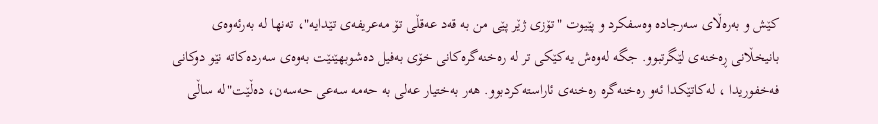كێش و به‌ره‌ڵای‌ سه‌رجاده‌ وه‌سفكرد و پێیوت "تۆزی‌ ژێر پێی‌ من به‌ قه‌د عه‌قڵی‌ تۆ مه‌عریفه‌ی‌ تێدایه‌"، ته‌نها له‌ به‌رئه‌وه‌ی‌ بانیخڵانی‌ ڕه‌خنه‌ی‌ لێگرتبوو. جگه‌ له‌وه‌ش یه‌كێكی‌ تر له‌ ره‌خنه‌گره‌كانی‌ خۆی‌ به‌فیل ده‌شوبهێنێت به‌وه‌ی‌ سه‌رده‌كاته‌ نێو دوكانی‌ فه‌خفوریدا ، له‌كاتێكدا ئه‌و ره‌خنه‌گره‌ ره‌خنه‌ی‌ ئاراسته‌كردبوو. هه‌ر به‌ختیار عه‌لی‌ به‌ حه‌مه‌ سه‌عی حه‌سه‌ن، ده‌ڵێت"له‌ ساڵی‌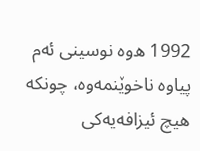1992 ه‌وه‌ نوسینی‌ ئه‌م پیاوه‌ ناخوێنمه‌وه‌، چونكه‌ هیچ ئیزافه‌یه‌كی‌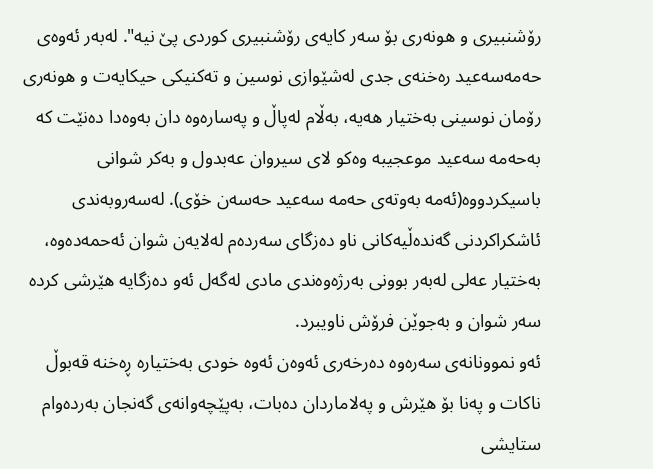رۆشنبیری‌ و هونه‌ری‌ بۆ سه‌ر كایه‌ی‌ رۆشنبیری‌ كوردی‌ پێ نیه‌". له‌به‌ر ئه‌وه‌ی‌ حه‌مه‌سه‌عید ره‌خنه‌ی‌ جدی‌ له‌شێوازی‌ نوسین و ته‌كنیكی‌ حیكایه‌ت و هونه‌ری‌ رۆمان نوسینی‌ به‌ختیار هه‌یه‌، به‌ڵام له‌پاڵ و په‌ساره‌وه‌ دان به‌وه‌دا ده‌نێت كه‌ به‌حه‌مه‌ سه‌عید موعجیبه‌ وه‌كو لای‌ سیروان عه‌بدول و به‌كر شوانی‌ باسیكردووه‌(ئه‌مه‌ به‌وته‌ی‌ حه‌مه‌ سه‌عید حه‌سه‌ن خۆی‌). له‌سه‌روبه‌ندی‌ ئاشكراكردنی‌ گه‌نده‌ڵیه‌كانی‌ ناو ده‌زگای‌ سه‌رده‌م له‌لایه‌ن شوان ئه‌حمه‌ده‌وه‌، به‌ختیار عه‌لی‌ له‌به‌ر بوونی‌ به‌رژه‌وه‌ندی‌ مادی‌ له‌گه‌ل ئه‌و ده‌زگایه‌ هێرشی‌ كرده‌ سه‌ر شوان و به‌جوێن فرۆش ناویبرد.
ئه‌و نموونانه‌ی‌ سه‌ره‌وه‌ ده‌رخه‌ری‌ ئه‌وه‌ن ئه‌وه‌ خودی‌ به‌ختیاره‌ ڕه‌خنه‌ قه‌بوڵ ناكات و په‌نا بۆ هێرش و په‌لاماردان ده‌بات، به‌پێچه‌وانه‌ی‌ گه‌نجان به‌رده‌وام ستایشی‌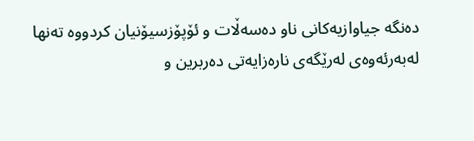ده‌نگه‌ جیاوازیه‌كانی‌ ناو ده‌سه‌ڵات و ئۆپۆزسیۆنیان كردووه‌ ته‌نها له‌به‌رئه‌وه‌ی‌ له‌رێگه‌ی‌ ناره‌زایه‌تی‌ ده‌ربرین و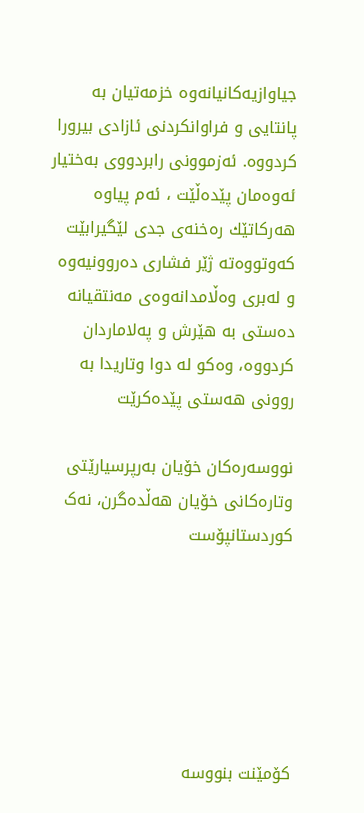جیاوازیه‌كانیانه‌وه‌ خزمه‌تیان به‌ پانتایی‌ و فراوانكردنی‌ ئازادی‌ بیرورا كردووه‌. ئه‌زموونی‌ رابردووی‌ به‌ختیار ئه‌وه‌مان پێده‌ڵێت ، ئه‌م پیاوه‌ هه‌ركاتێك ره‌خنه‌ی‌ جدی‌ لێگیرابێت كه‌وتووه‌ته‌ ژێر فشاری‌ ده‌روونیه‌وه‌ و له‌بری‌ وه‌ڵامدانه‌وه‌ی‌ مه‌نتقیانه‌ ده‌ستی‌ به‌ هێرش و په‌لاماردان كردووه‌، وه‌كو له‌ دوا وتاریدا به‌ روونی‌ هه‌ستی‌ پێده‌كرێت

نووسەرەکان خۆیان بەرپرسیارێتی وتارەکانی خۆیان هەڵدەگرن، نەک کوردستانپۆست






کۆمێنت بنووسە